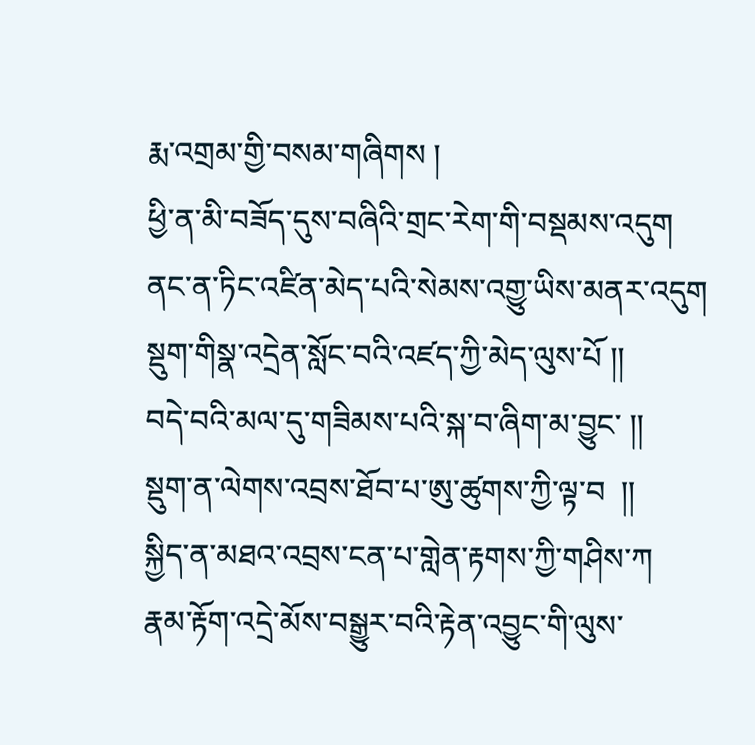རྨ་འགྲམ་གྱི་བསམ་གཞིགས །
ཕྱི་ན་མི་བཟོད་དུས་བཞིའི་གྲང་རེག་གི་བསྡམས་འདུག
ནང་ན་ཏིང་འཛིན་མེད་པའི་སེམས་འགྱུ་ཡིས་མནར་འདུག
སྡུག་གིསྣ་འདྲེན་སློང་བའི་འཛད་ཀྱི་མེད་ལུས་པོ །།
བདེ་བའི་མལ་དུ་གཟིམས་པའི་སྐ་བ་ཞིག་མ་བྱུང་ །།
སྡུག་ན་ལེགས་འབྲས་ཐོབ་པ་ཨུ་ཚུགས་ཀྱི་ལྟ་བ  །།
སྐྱིད་ན་མཐའ་འབྲས་ངན་པ་གླེན་རྟགས་ཀྱི་གཤིས་ཀ
རྣམ་རྟོག་འདྲེ་མོས་བསྒྱུར་བའི་རྟེན་འབྱུང་གི་ལུས་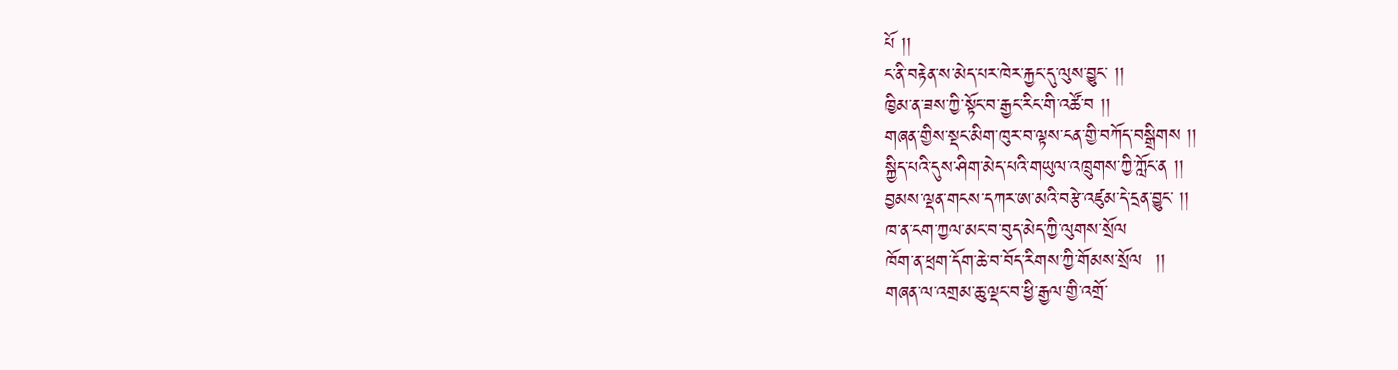པོ །།
ང་ནི་བརྟེན་ས་མེད་པར་ཁེར་རྐྱང་དུ་ལུས་བྱུང་ །།
ཁྱིམ་ན་ཟས་ཀྱི་སྟོང་བ་རྒྱང་རིང་གི་འཚོ་བ །།
གཞན་གྱིས་སྡང་མིག་ཁུར་བ་ལྟས་ངན་གྱི་བཀོད་བསྒྲིགས །།
སྐྱིད་པའི་དུས་ཤིག་མེད་པའི་གཡུལ་འཁྲུགས་ཀྱི་ཀློང་ན །།
བྱམས་ལྡན་གངས་དཀར་ཨ་མའི་བརྩེ་འཛུམ་དེ་དྲན་བྱུང་ །།
ཁ་ན་ངག་ཀྱལ་མང་བ་བུད་མེད་ཀྱི་ལུགས་སྲོལ
ཁོག་ན་ཕྲག་དོག་ཆེ་བ་བོད་རིགས་ཀྱི་གོམས་སྲོལ  །།
གཞན་ལ་འགྲམ་ཆུ་ལྡང་བ་ཕྱི་རྒྱལ་གྱི་འགྲོ་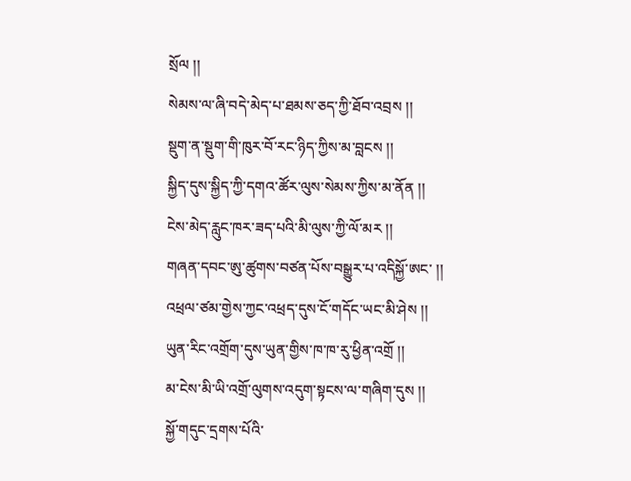སྲོལ །།
སེམས་ལ་ཞི་བདེ་མེད་པ་ཐམས་ཅད་ཀྱི་ཐོབ་འབྲས །།
སྡུག་ན་སྡུག་གི་ཁུར་བོ་རང་ཉིད་ཀྱིས་མ་བླངས །།
སྐྱིད་དུས་སྐྱིད་ཀྱི་དགའ་ཚོར་ལུས་སེམས་ཀྱིས་མ་ནོན །།
ངེས་མེད་རླུང་ཁར་ཟད་པའི་མི་ལུས་ཀྱི་ལོ་མར །།
གཞན་དབང་ཨུ་ཚུགས་བཙན་པོས་བསྒྱུར་པ་འདིསྐྱོ་ཨང་ །།
འཕྲལ་ཙམ་གྱེས་ཀྱང་འཕྲད་དུས་ངོ་གདོང་ཡང་མི་ཤེས །།
ཡུན་རིང་འགྲོག་དུས་ཡུན་གྱིས་ཁ་ཁ་རུ་ཕྱིན་འགྲོ །།
མ་ངེས་མི་ཡི་འགྲོ་ལུགས་འདུག་སྟངས་ལ་གཞིག་དུས །།
སྐྱོ་གདུང་དྲགས་པོའི་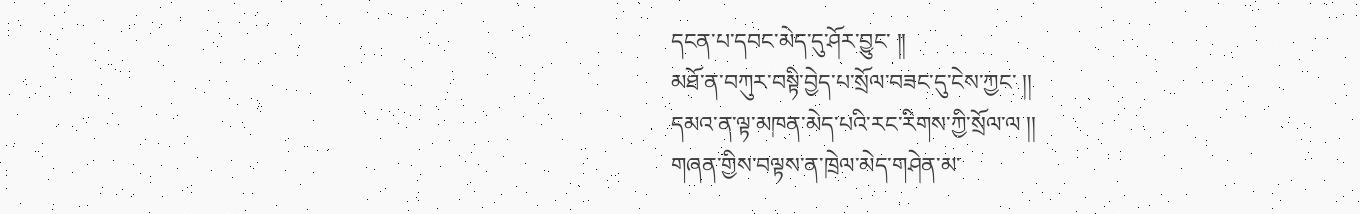དངན་པ་དབང་མེད་དུ་ཤོར་བྱུང་ །།
མཐོ་ན་བཀུར་བསྟི་བྱེད་པ་སྲོལ་བཟང་དུ་ངེས་ཀྱང་ །།
དམའ་ན་ལྟ་མཁན་མེད་པའི་རང་རིགས་ཀྱི་སྲོལ་ལ །།
གཞན་གྱིས་བལྟས་ན་ཁྲེལ་མེད་གཤེན་མ་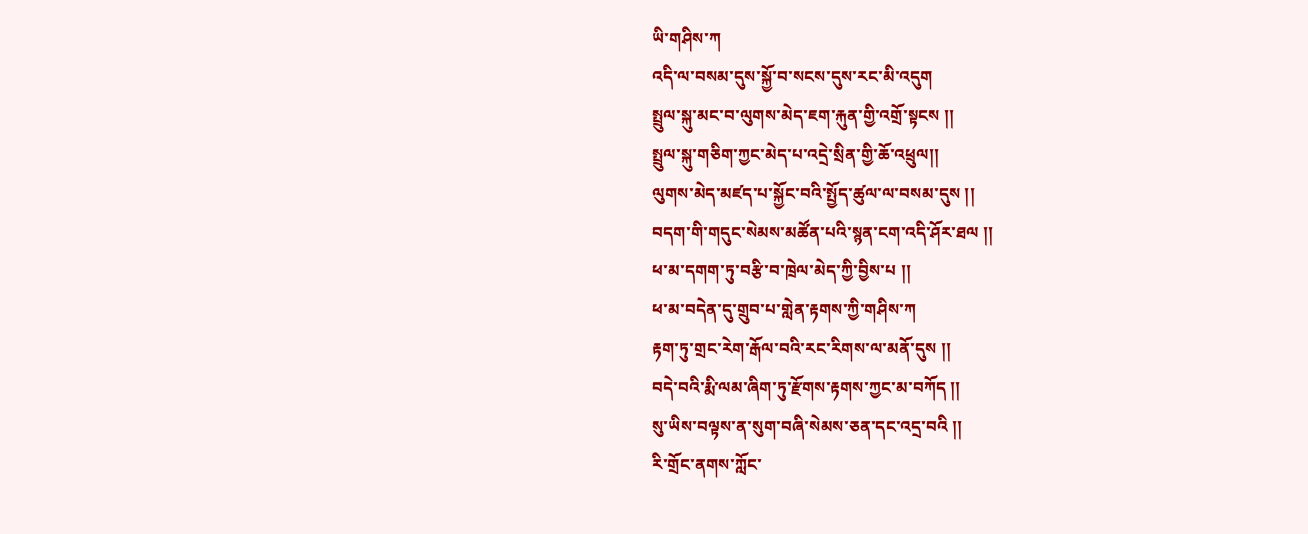ཡི་གཤིས་ཀ
འདི་ལ་བསམ་དུས་སྐྱོ་བ་སངས་དུས་རང་མི་འདུག
སྤྲུལ་སྐུ་མང་བ་ལུགས་མེད་ཇག་རྐུན་གྱི་འགྲོ་སྟངས །།
སྤྲུལ་སྐུ་གཅིག་ཀྱང་མེད་པ་འདྲེ་སྲིན་གྱི་ཆོ་འཕྲུལ།།
ལུགས་མེད་མཛད་པ་སྐྱོང་བའི་སྤྱོད་ཚུལ་ལ་བསམ་དུས །།
བདག་གི་གདུང་སེམས་མཚོན་པའི་སྙན་ངག་འདི་ཤོར་ཐལ །།
ཕ་མ་དགག་ཏུ་བརྩི་བ་ཁྲེལ་མེད་ཀྱི་བྱིས་པ །།
ཕ་མ་བདེན་དུ་གྲུབ་པ་གླེན་རྟགས་ཀྱི་གཤིས་ཀ
རྟག་ཏུ་གྲང་རེག་རྒོལ་བའི་རང་རིགས་ལ་མནོ་དུས །།
བདེ་བའི་རྨི་ལམ་ཞིག་ཏུ་རྫོགས་རྟགས་ཀྱང་མ་བཀོད །།
སུ་ཡིས་བལྟས་ན་སུག་བཞི་སེམས་ཅན་དང་འདྲ་བའི །།
རི་གྲོང་ནགས་ཀློང་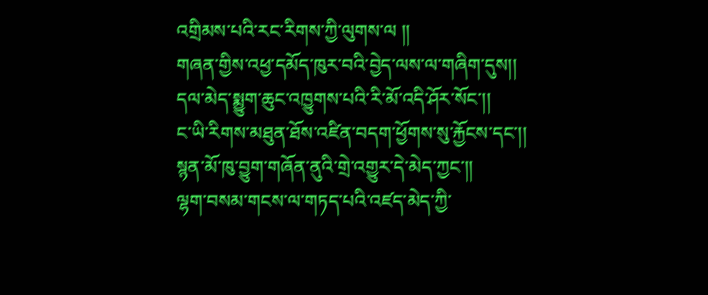འགྲིམས་པའི་རང་རིགས་ཀྱི་ལུགས་ལ །།
གཞན་གྱིས་འཕྱ་དམོད་ཁུར་བའི་བྱེད་ལས་ལ་གཞིག་དུས།།
དལ་མེད་སྨྱུག་ཆུང་འཁྱུགས་པའི་རི་མོ་འདི་ཤོར་སོང་།།
ང་ཡི་རིགས་མཐུན་ཐོས་འཛིན་བདག་ཕྱོགས་སུ་རྐྱོངས་དང་།།
སྙན་མོ་ཁུ་བྱུག་གཞོན་ནུའི་གྲེ་འགྱུར་དེ་མེད་ཀྱང་།།
ལྷག་བསམ་གངས་ལ་གཏད་པའི་འཛད་མེད་ཀྱི་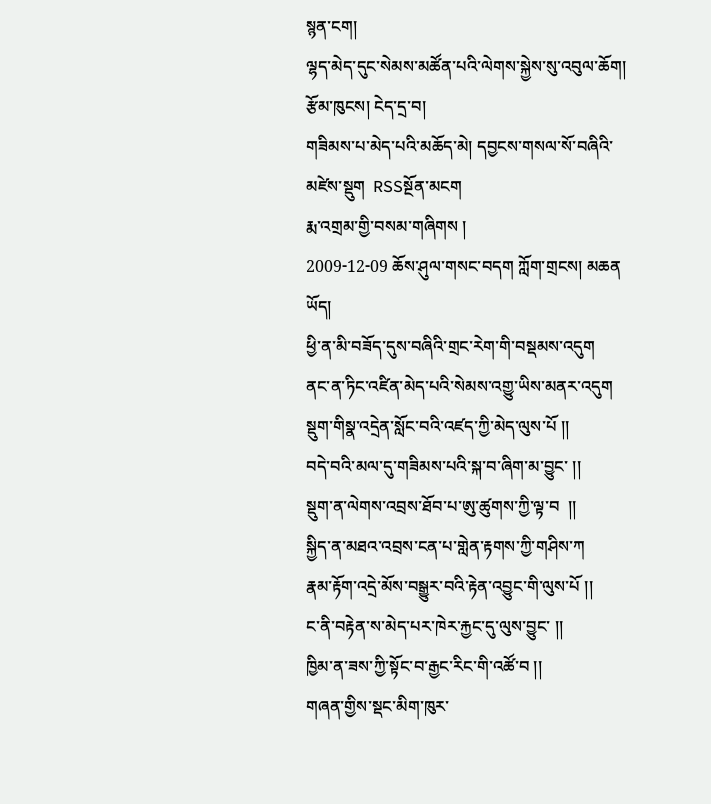སྙན་ངག།
ལྷད་མེད་དུང་སེམས་མཚོན་པའི་ལེགས་སྐྱེས་སུ་འབུལ་ཆོག།
རྩོམ་ཁུངས། ངེད་དྲ་བ།
གཟིམས་པ་མེད་པའི་མཆོད་མེ། དབྱངས་གསལ་སོ་བཞིའི་མཛེས་སྡུག  RSSསྔོན་མངག
རྨ་འགྲམ་གྱི་བསམ་གཞིགས །
2009-12-09 ཆོས་ཤུལ་གསང་བདག ཀློག་གྲངས། མཆན ཡོད།
ཕྱི་ན་མི་བཟོད་དུས་བཞིའི་གྲང་རེག་གི་བསྡམས་འདུག
ནང་ན་ཏིང་འཛིན་མེད་པའི་སེམས་འགྱུ་ཡིས་མནར་འདུག
སྡུག་གིསྣ་འདྲེན་སློང་བའི་འཛད་ཀྱི་མེད་ལུས་པོ །།
བདེ་བའི་མལ་དུ་གཟིམས་པའི་སྐ་བ་ཞིག་མ་བྱུང་ །།
སྡུག་ན་ལེགས་འབྲས་ཐོབ་པ་ཨུ་ཚུགས་ཀྱི་ལྟ་བ  །།
སྐྱིད་ན་མཐའ་འབྲས་ངན་པ་གླེན་རྟགས་ཀྱི་གཤིས་ཀ
རྣམ་རྟོག་འདྲེ་མོས་བསྒྱུར་བའི་རྟེན་འབྱུང་གི་ལུས་པོ །།
ང་ནི་བརྟེན་ས་མེད་པར་ཁེར་རྐྱང་དུ་ལུས་བྱུང་ །།
ཁྱིམ་ན་ཟས་ཀྱི་སྟོང་བ་རྒྱང་རིང་གི་འཚོ་བ །།
གཞན་གྱིས་སྡང་མིག་ཁུར་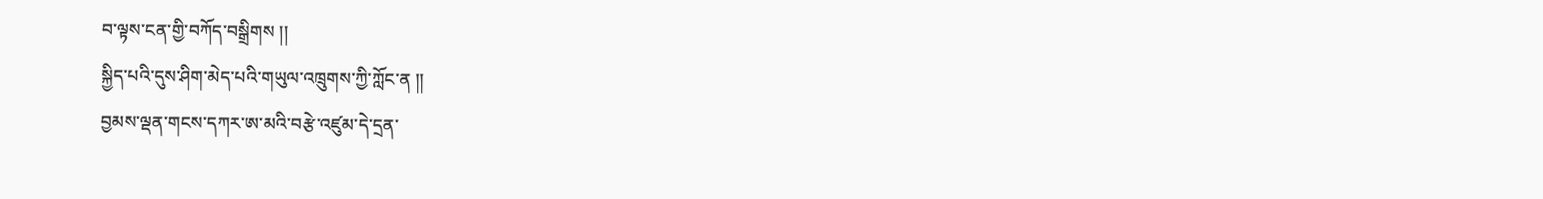བ་ལྟས་ངན་གྱི་བཀོད་བསྒྲིགས །།
སྐྱིད་པའི་དུས་ཤིག་མེད་པའི་གཡུལ་འཁྲུགས་ཀྱི་ཀློང་ན །།
བྱམས་ལྡན་གངས་དཀར་ཨ་མའི་བརྩེ་འཛུམ་དེ་དྲན་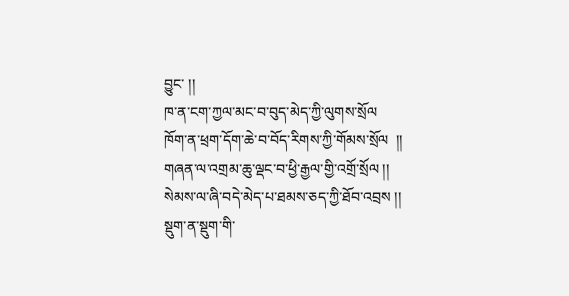བྱུང་ །།
ཁ་ན་ངག་ཀྱལ་མང་བ་བུད་མེད་ཀྱི་ལུགས་སྲོལ
ཁོག་ན་ཕྲག་དོག་ཆེ་བ་བོད་རིགས་ཀྱི་གོམས་སྲོལ  །།
གཞན་ལ་འགྲམ་ཆུ་ལྡང་བ་ཕྱི་རྒྱལ་གྱི་འགྲོ་སྲོལ །།
སེམས་ལ་ཞི་བདེ་མེད་པ་ཐམས་ཅད་ཀྱི་ཐོབ་འབྲས །།
སྡུག་ན་སྡུག་གི་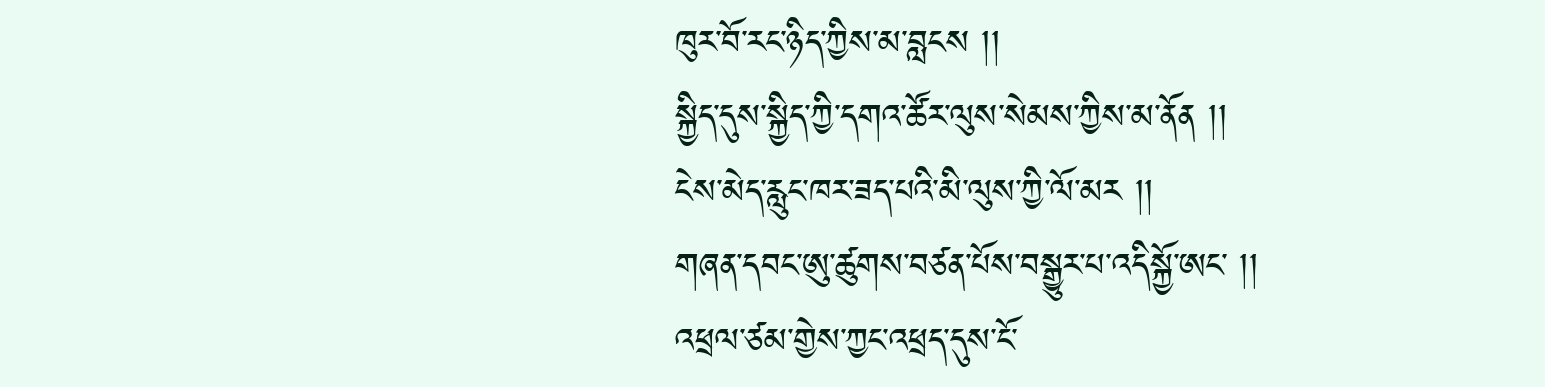ཁུར་བོ་རང་ཉིད་ཀྱིས་མ་བླངས །།
སྐྱིད་དུས་སྐྱིད་ཀྱི་དགའ་ཚོར་ལུས་སེམས་ཀྱིས་མ་ནོན །།
ངེས་མེད་རླུང་ཁར་ཟད་པའི་མི་ལུས་ཀྱི་ལོ་མར །།
གཞན་དབང་ཨུ་ཚུགས་བཙན་པོས་བསྒྱུར་པ་འདིསྐྱོ་ཨང་ །།
འཕྲལ་ཙམ་གྱེས་ཀྱང་འཕྲད་དུས་ངོ་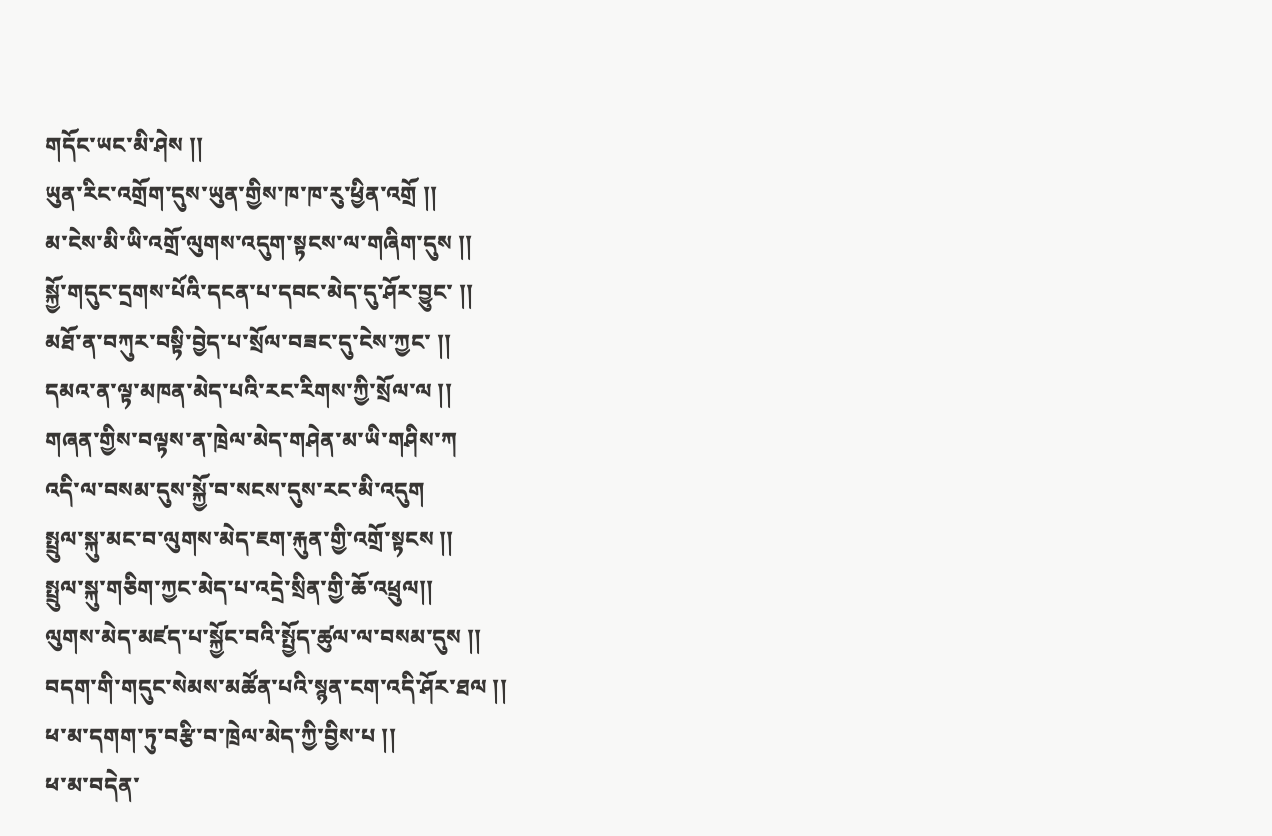གདོང་ཡང་མི་ཤེས །།
ཡུན་རིང་འགྲོག་དུས་ཡུན་གྱིས་ཁ་ཁ་རུ་ཕྱིན་འགྲོ །།
མ་ངེས་མི་ཡི་འགྲོ་ལུགས་འདུག་སྟངས་ལ་གཞིག་དུས །།
སྐྱོ་གདུང་དྲགས་པོའི་དངན་པ་དབང་མེད་དུ་ཤོར་བྱུང་ །།
མཐོ་ན་བཀུར་བསྟི་བྱེད་པ་སྲོལ་བཟང་དུ་ངེས་ཀྱང་ །།
དམའ་ན་ལྟ་མཁན་མེད་པའི་རང་རིགས་ཀྱི་སྲོལ་ལ །།
གཞན་གྱིས་བལྟས་ན་ཁྲེལ་མེད་གཤེན་མ་ཡི་གཤིས་ཀ
འདི་ལ་བསམ་དུས་སྐྱོ་བ་སངས་དུས་རང་མི་འདུག
སྤྲུལ་སྐུ་མང་བ་ལུགས་མེད་ཇག་རྐུན་གྱི་འགྲོ་སྟངས །།
སྤྲུལ་སྐུ་གཅིག་ཀྱང་མེད་པ་འདྲེ་སྲིན་གྱི་ཆོ་འཕྲུལ།།
ལུགས་མེད་མཛད་པ་སྐྱོང་བའི་སྤྱོད་ཚུལ་ལ་བསམ་དུས །།
བདག་གི་གདུང་སེམས་མཚོན་པའི་སྙན་ངག་འདི་ཤོར་ཐལ །།
ཕ་མ་དགག་ཏུ་བརྩི་བ་ཁྲེལ་མེད་ཀྱི་བྱིས་པ །།
ཕ་མ་བདེན་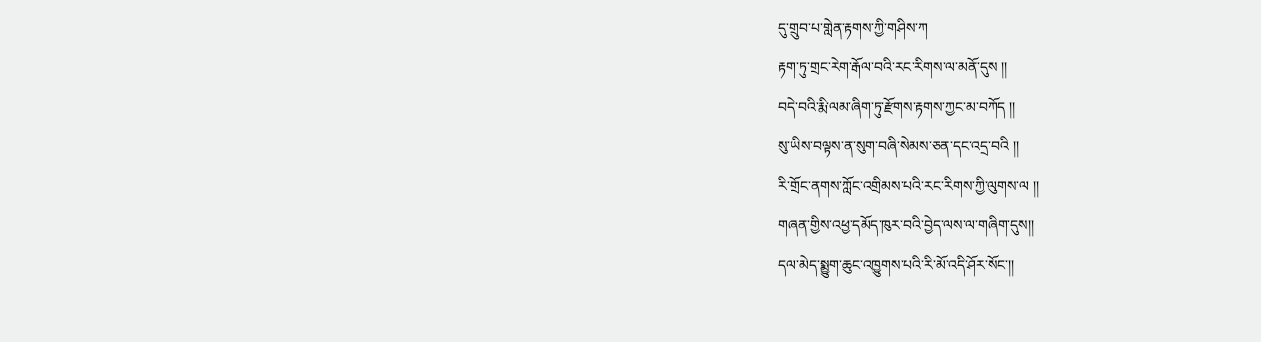དུ་གྲུབ་པ་གླེན་རྟགས་ཀྱི་གཤིས་ཀ
རྟག་ཏུ་གྲང་རེག་རྒོལ་བའི་རང་རིགས་ལ་མནོ་དུས །།
བདེ་བའི་རྨི་ལམ་ཞིག་ཏུ་རྫོགས་རྟགས་ཀྱང་མ་བཀོད །།
སུ་ཡིས་བལྟས་ན་སུག་བཞི་སེམས་ཅན་དང་འདྲ་བའི །།
རི་གྲོང་ནགས་ཀློང་འགྲིམས་པའི་རང་རིགས་ཀྱི་ལུགས་ལ །།
གཞན་གྱིས་འཕྱ་དམོད་ཁུར་བའི་བྱེད་ལས་ལ་གཞིག་དུས།།
དལ་མེད་སྨྱུག་ཆུང་འཁྱུགས་པའི་རི་མོ་འདི་ཤོར་སོང་།།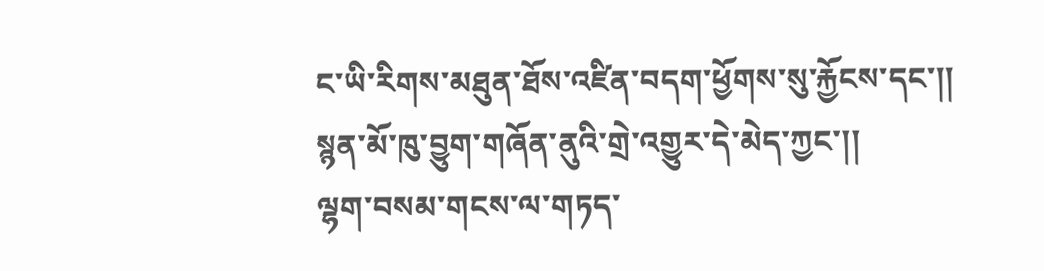ང་ཡི་རིགས་མཐུན་ཐོས་འཛིན་བདག་ཕྱོགས་སུ་རྐྱོངས་དང་།།
སྙན་མོ་ཁུ་བྱུག་གཞོན་ནུའི་གྲེ་འགྱུར་དེ་མེད་ཀྱང་།།
ལྷག་བསམ་གངས་ལ་གཏད་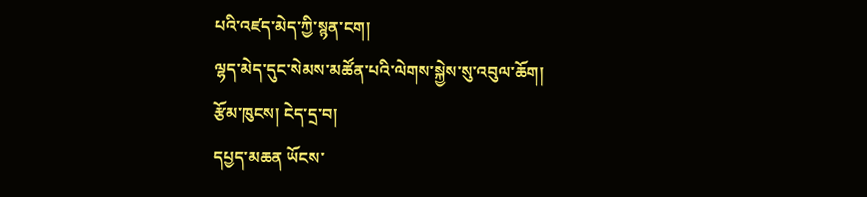པའི་འཛད་མེད་ཀྱི་སྙན་ངག།
ལྷད་མེད་དུང་སེམས་མཚོན་པའི་ལེགས་སྐྱེས་སུ་འབུལ་ཆོག།
རྩོམ་ཁུངས། ངེད་དྲ་བ།
དཔྱད་མཆན ཡོངས་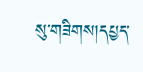སུ་གཟིགས།དཔྱད་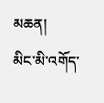མཆན།
མིང་མི་འགོད་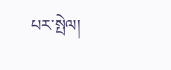པར་སྤེལ།